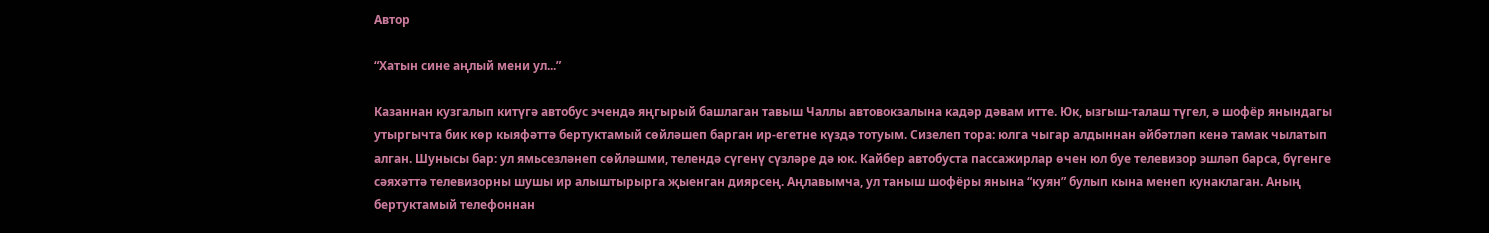Автор

“Хатын сине аңлый мени ул...”

Казаннан кузгалып китүгә автобус эчендә яңгырый башлаган тавыш Чаллы автовокзалына кадәр дәвам итте. Юк, ызгыш-талаш түгел, ә шофёр янындагы утыргычта бик көр кыяфәттә бертуктамый сөйләшеп барган ир-егетне күздә тотуым. Сизелеп тора: юлга чыгар алдыннан әйбәтләп кенә тамак чылатып алган. Шунысы бар: ул ямьсезләнеп сөйләшми, телендә сүгенү сүзләре дә юк. Кайбер автобуста пассажирлар өчен юл буе телевизор эшләп барса, бүгенге сәяхәттә телевизорны шушы ир алыштырырга җыенган диярсең. Аңлавымча, ул таныш шофёры янына “куян” булып кына менеп кунаклаган. Аның бертуктамый телефоннан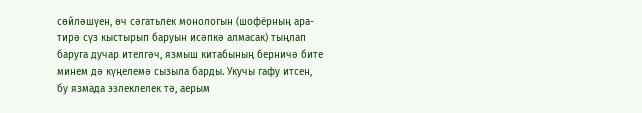сөйләшүен, өч сәгатьлек монологын (шофёрның ара-тирә сүз кыстырып баруын исәпкә алмасак) тыңлап баруга дучар ителгәч, язмыш китабының берничә бите минем дә күңелемә сызыла барды. Укучы гафу итсен, бу язмада эзлеклелек тә, аерым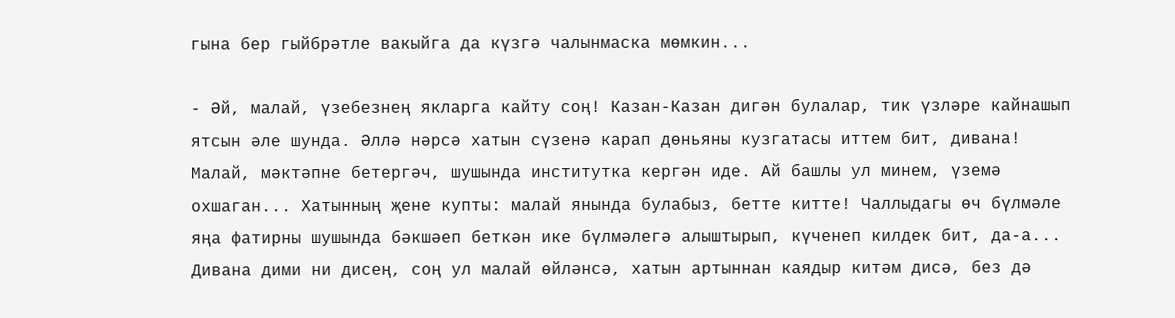гына бер гыйбрәтле вакыйга да күзгә чалынмаска мөмкин...

- Әй, малай, үзебезнең якларга кайту соң! Казан-Казан дигән булалар, тик үзләре кайнашып ятсын әле шунда. Әллә нәрсә хатын сүзенә карап дөньяны кузгатасы иттем бит, дивана! Малай, мәктәпне бетергәч, шушында институтка кергән иде. Ай башлы ул минем, үземә охшаган... Хатынның җене купты: малай янында булабыз, бетте китте! Чаллыдагы өч бүлмәле яңа фатирны шушында бәкшәеп беткән ике бүлмәлегә алыштырып, күченеп килдек бит, да-а... Дивана дими ни дисең, соң ул малай өйләнсә, хатын артыннан каядыр китәм дисә, без дә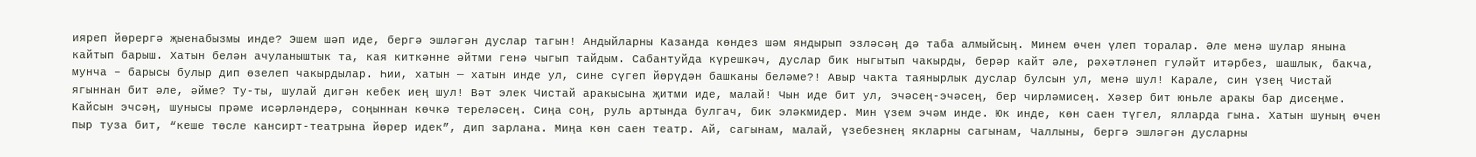ияреп йөрергә җыенабызмы инде? Эшем шәп иде, бергә эшләгән дуслар тагын! Андыйларны Казанда көндез шәм яндырып эзләсәң дә таба алмыйсың. Минем өчен үлеп торалар. Әле менә шулар янына кайтып барыш. Хатын белән ачуланыштык та, кая киткәнне әйтми генә чыгып тайдым. Сабантуйда күрешкәч, дуслар бик ныгытып чакырды, берәр кайт әле, рәхәтләнеп гуләйт итәрбез, шашлык, бакча, мунча – барысы булыр дип өзелеп чакырдылар. Һии, хатын — хатын инде ул, сине сүгеп йөрүдән башканы беләме?! Авыр чакта таянырлык дуслар булсын ул, менә шул! Карале, син үзең Чистай ягыннан бит әле, әйме? Ту-ты, шулай дигән кебек иең шул! Вәт элек Чистай аракысына җитми иде, малай! Чын иде бит ул, эчәсең-эчәсең, бер чирләмисең. Хәзер бит юньле аракы бар дисеңме. Кайсын эчсәң, шунысы прәме исәрләндерә, соңыннан көчкә тереләсең. Сиңа соң, руль артында булгач, бик эләкмидер. Мин үзем эчәм инде. Юк инде, көн саен түгел, ялларда гына. Хатын шуның өчен пыр туза бит, “кеше төсле кансирт-театрына йөрер идек”, дип зарлана. Миңа көн саен театр. Ай, сагынам, малай, үзебезнең якларны сагынам, Чаллыны, бергә эшләгән дусларны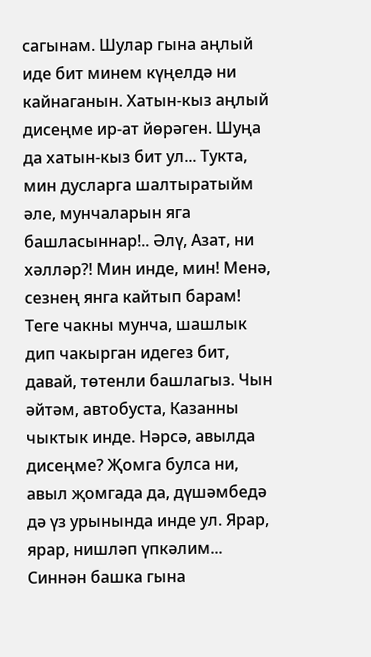сагынам. Шулар гына аңлый иде бит минем күңелдә ни кайнаганын. Хатын-кыз аңлый дисеңме ир-ат йөрәген. Шуңа да хатын-кыз бит ул... Тукта, мин дусларга шалтыратыйм әле, мунчаларын яга башласыннар!.. Әлү, Азат, ни хәлләр?! Мин инде, мин! Менә, сезнең янга кайтып барам! Теге чакны мунча, шашлык дип чакырган идегез бит, давай, төтенли башлагыз. Чын әйтәм, автобуста, Казанны чыктык инде. Нәрсә, авылда дисеңме? Җомга булса ни, авыл җомгада да, дүшәмбедә дә үз урынында инде ул. Ярар, ярар, нишләп үпкәлим... Синнән башка гына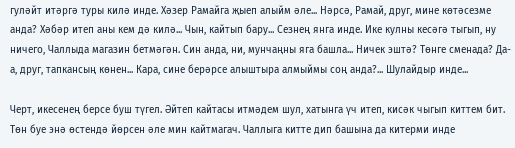гуләйт итәргә туры килә инде. Хәзер Рамайга җыеп алыйм әле... Нәрсә, Рамай, друг, мине көтәсезме анда? Хәбәр итеп аны кем дә килә... Чын, кайтып бару... Сезнең янга инде. Ике кулны кесәгә тыгып, ну ничего, Чаллыда магазин бетмәгән. Син анда, ни, мунчаңны яга башла... Ничек эштә? Төнге сменада? Да-а, друг, тапкансың көнен... Кара, сине берәрсе алыштыра алмыймы соң анда?... Шулайдыр инде...

Черт, икесенең берсе буш түгел. Әйтеп кайтасы итмәдем шул, хатынга үч итеп, кисәк чыгып киттем бит. Төн буе энә өстендә йөрсен әле мин кайтмагач. Чаллыга китте дип башына да китерми инде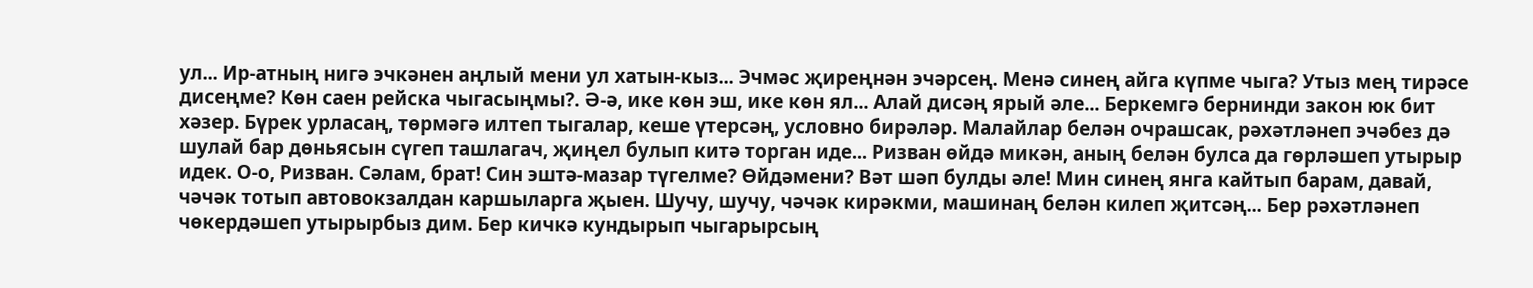ул... Ир-атның нигә эчкәнен аңлый мени ул хатын-кыз... Эчмәс җиреңнән эчәрсең. Менә синең айга күпме чыга? Утыз мең тирәсе дисеңме? Көн саен рейска чыгасыңмы?. Ә-ә, ике көн эш, ике көн ял... Алай дисәң ярый әле... Беркемгә бернинди закон юк бит хәзер. Бүрек урласаң, төрмәгә илтеп тыгалар, кеше үтерсәң, условно бирәләр. Малайлар белән очрашсак, рәхәтләнеп эчәбез дә шулай бар дөньясын сүгеп ташлагач, җиңел булып китә торган иде... Ризван өйдә микән, аның белән булса да гөрләшеп утырыр идек. О-о, Ризван. Сәлам, брат! Син эштә-мазар түгелме? Өйдәмени? Вәт шәп булды әле! Мин синең янга кайтып барам, давай, чәчәк тотып автовокзалдан каршыларга җыен. Шучу, шучу, чәчәк кирәкми, машинаң белән килеп җитсәң... Бер рәхәтләнеп чөкердәшеп утырырбыз дим. Бер кичкә кундырып чыгарырсың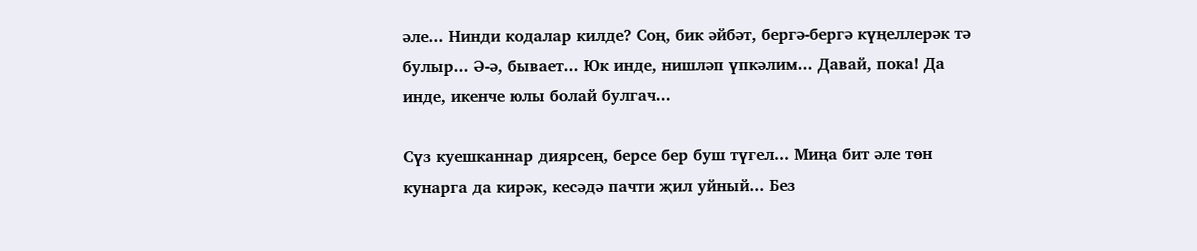әле... Нинди кодалар килде? Соң, бик әйбәт, бергә-бергә күңеллерәк тә булыр... Ә-ә, бывает... Юк инде, нишләп үпкәлим... Давай, пока! Да инде, икенче юлы болай булгач...

Сүз куешканнар диярсең, берсе бер буш түгел... Миңа бит әле төн кунарга да кирәк, кесәдә пачти җил уйный... Без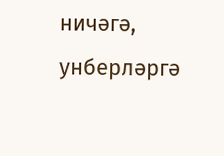ничәгә, унберләргә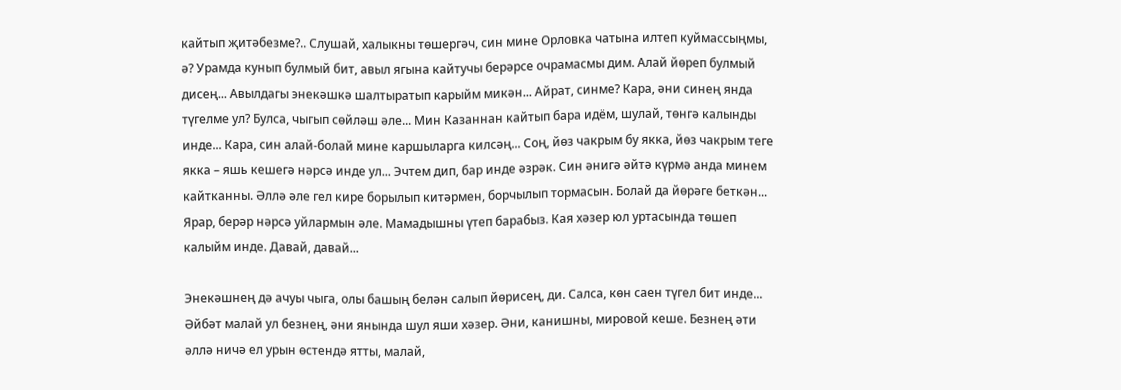кайтып җитәбезме?.. Слушай, халыкны төшергәч, син мине Орловка чатына илтеп куймассыңмы, ә? Урамда кунып булмый бит, авыл ягына кайтучы берәрсе очрамасмы дим. Алай йөреп булмый дисең... Авылдагы энекәшкә шалтыратып карыйм микән... Айрат, синме? Кара, әни синең янда түгелме ул? Булса, чыгып сөйләш әле... Мин Казаннан кайтып бара идём, шулай, төнгә калынды инде... Кара, син алай-болай мине каршыларга килсәң... Соң, йөз чакрым бу якка, йөз чакрым теге якка – яшь кешегә нәрсә инде ул... Эчтем дип, бар инде әзрәк. Син әнигә әйтә күрмә анда минем кайтканны. Әллә әле гел кире борылып китәрмен, борчылып тормасын. Болай да йөрәге беткән... Ярар, берәр нәрсә уйлармын әле. Мамадышны үтеп барабыз. Кая хәзер юл уртасында төшеп калыйм инде. Давай, давай...

Энекәшнең дә ачуы чыга, олы башың белән салып йөрисең, ди. Салса, көн саен түгел бит инде... Әйбәт малай ул безнең, әни янында шул яши хәзер. Әни, канишны, мировой кеше. Безнең әти әллә ничә ел урын өстендә ятты, малай,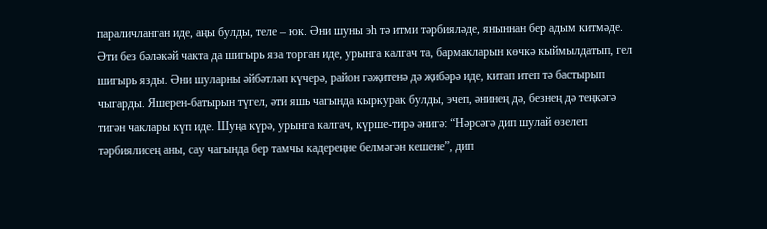параличланган иде, аңы булды, теле – юк. Әни шуны эһ тә итми тәрбияләде, яныннан бер адым китмәде. Әти без бәләкәй чакта да шигырь яза торган иде, урынга калгач та, бармакларын көчкә кыймылдатып, гел шигырь язды. Әни шуларны әйбәтләп күчерә, район гәҗитенә дә җибәрә иде, китап итеп тә бастырып чыгарды. Яшерен-батырын түгел, әти яшь чагында кыркурак булды, эчеп, әнинең дә, безнең дә теңкәгә тигән чаклары күп иде. Шуңа күрә, урынга калгач, күрше-тирә әнигә: “Нәрсәгә дип шулай өзелеп тәрбиялисең аны, сау чагында бер тамчы кадереңне белмәгән кешене”, дип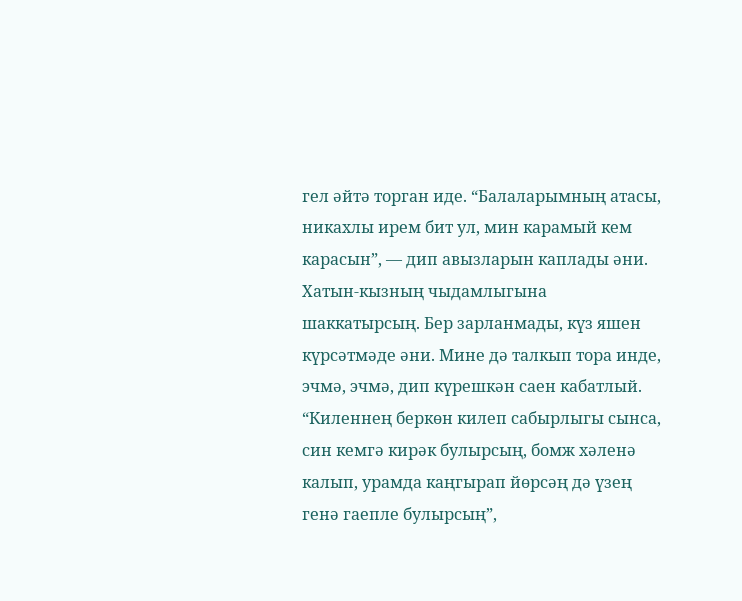гел әйтә торган иде. “Балаларымның атасы, никахлы ирем бит ул, мин карамый кем карасын”, — дип авызларын каплады әни. Хатын-кызның чыдамлыгына шаккатырсың. Бер зарланмады, күз яшен күрсәтмәде әни. Мине дә талкып тора инде, эчмә, эчмә, дип күрешкән саен кабатлый. “Киленнең беркөн килеп сабырлыгы сынса, син кемгә кирәк булырсың, бомж хәленә калып, урамда каңгырап йөрсәң дә үзең генә гаепле булырсың”,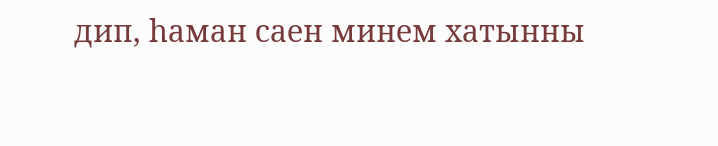дип, һаман саен минем хатынны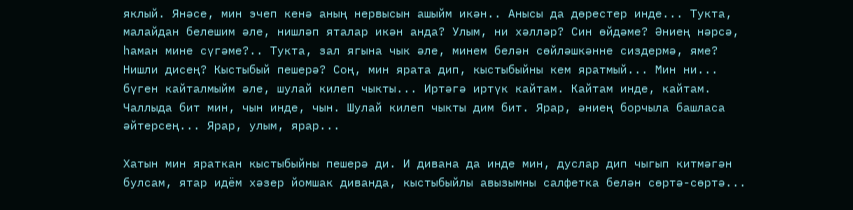яклый. Янәсе, мин эчеп кенә аның нервысын ашыйм икән.. Анысы да дөрестер инде... Тукта, малайдан белешим әле, нишләп яталар икән анда? Улым, ни хәлләр? Син өйдәме? Әниең нәрсә, һаман мине сүгәме?.. Тукта, зал ягына чык әле, минем белән сөйләшкәнне сиздермә, яме? Нишли дисең? Кыстыбый пешерә? Соң, мин ярата дип, кыстыбыйны кем яратмый... Мин ни... бүген кайталмыйм әле, шулай килеп чыкты... Иртәгә иртүк кайтам. Кайтам инде, кайтам. Чаллыда бит мин, чын инде, чын. Шулай килеп чыкты дим бит. Ярар, әниең борчыла башласа әйтерсең... Ярар, улым, ярар...

Хатын мин яраткан кыстыбыйны пешерә ди. И дивана да инде мин, дуслар дип чыгып китмәгән булсам, ятар идём хәзер йомшак диванда, кыстыбыйлы авызымны салфетка белән сөртә-сөртә...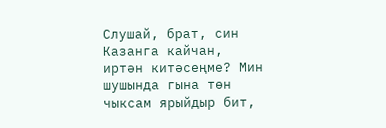Слушай, брат, син Казанга кайчан, иртән китәсеңме? Мин шушында гына төн чыксам ярыйдыр бит,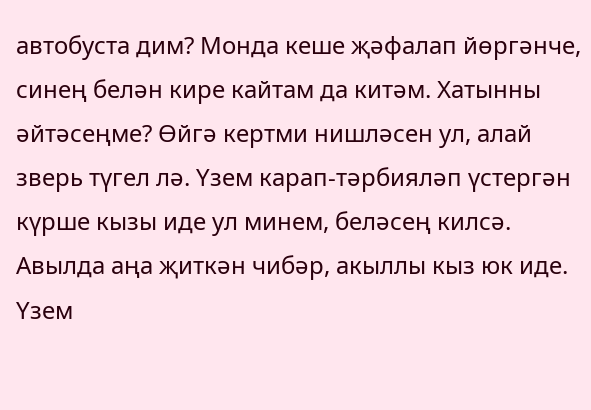автобуста дим? Монда кеше җәфалап йөргәнче, синең белән кире кайтам да китәм. Хатынны әйтәсеңме? Өйгә кертми нишләсен ул, алай зверь түгел лә. Үзем карап-тәрбияләп үстергән күрше кызы иде ул минем, беләсең килсә. Авылда аңа җиткән чибәр, акыллы кыз юк иде. Үзем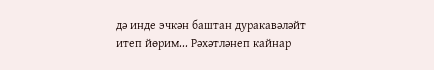дә инде эчкән баштан дуракавәләйт итеп йөрим... Рәхәтләнеп кайнар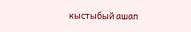кыстыбый ашап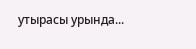утырасы урында...